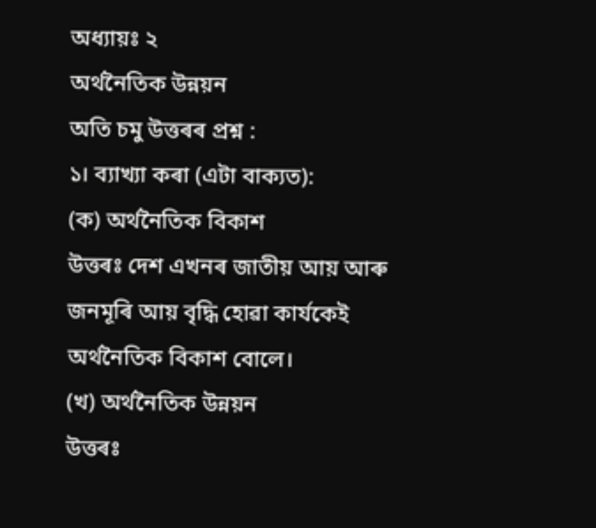অধ্যায়ঃ ২
অৰ্থনৈতিক উন্নয়ন
অতি চমু উত্তৰৰ প্ৰশ্ন :
১। ব্যাখ্যা কৰা (এটা বাক্যত):
(ক) অৰ্থনৈতিক বিকাশ
উত্তৰঃ দেশ এখনৰ জাতীয় আয় আৰু জনমূৰি আয় বৃদ্ধি হোৱা কাৰ্যকেই অৰ্থনৈতিক বিকাশ বোলে।
(খ) অৰ্থনৈতিক উন্নয়ন
উত্তৰঃ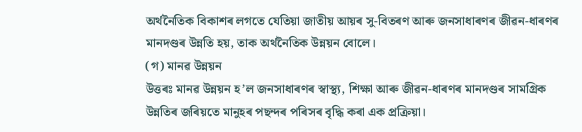অৰ্থনৈতিক বিকাশৰ লগতে যেতিয়া জাতীয় আয়ৰ সু-বিতৰণ আৰু জনসাধাৰণৰ জীৱন-ধাৰণৰ মানদণ্ডৰ উন্নতি হয়, তাক অৰ্থনৈতিক উন্নয়ন বোলে।
(গ) মানৱ উন্নয়ন
উত্তৰঃ মানৱ উন্নয়ন হ’ল জনসাধাৰণৰ স্বাস্থ্য, শিক্ষা আৰু জীৱন-ধাৰণৰ মানদণ্ডৰ সামগ্ৰিক উন্নতিৰ জৰিয়তে মানুহৰ পছন্দৰ পৰিসৰ বৃদ্ধি কৰা এক প্ৰক্ৰিয়া।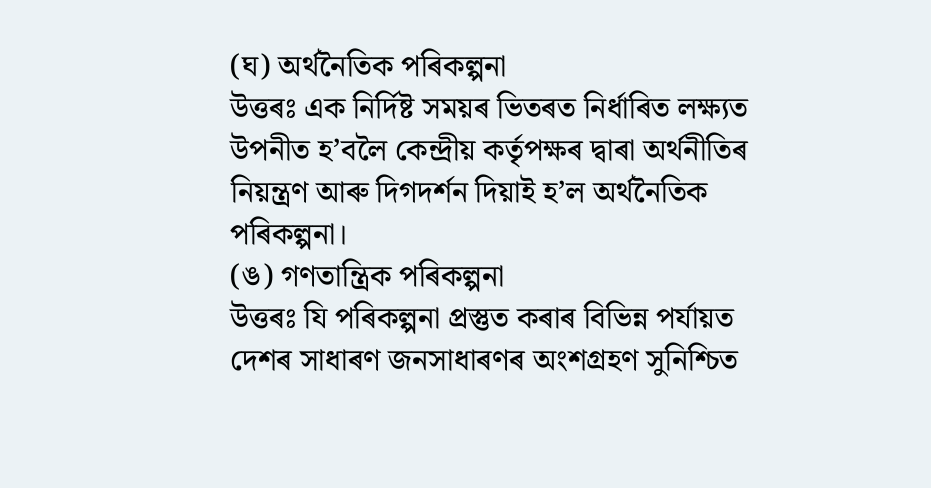(ঘ) অৰ্থনৈতিক পৰিকল্পনা
উত্তৰঃ এক নিৰ্দিষ্ট সময়ৰ ভিতৰত নিৰ্ধাৰিত লক্ষ্যত উপনীত হ’বলৈ কেন্দ্ৰীয় কৰ্তৃপক্ষৰ দ্বাৰা অৰ্থনীতিৰ নিয়ন্ত্ৰণ আৰু দিগদৰ্শন দিয়াই হ’ল অৰ্থনৈতিক পৰিকল্পনা।
(ঙ) গণতান্ত্রিক পৰিকল্পনা
উত্তৰঃ যি পৰিকল্পনা প্ৰস্তুত কৰাৰ বিভিন্ন পৰ্যায়ত দেশৰ সাধাৰণ জনসাধাৰণৰ অংশগ্ৰহণ সুনিশ্চিত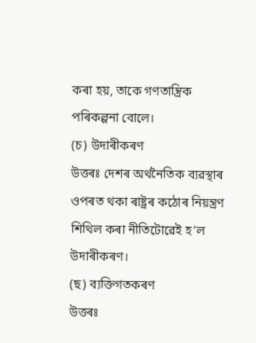কৰা হয়, তাকে গণতান্ত্ৰিক পৰিকল্পনা বোলে।
(চ) উদাৰীকৰণ
উত্তৰঃ দেশৰ অৰ্থনৈতিক ব্যৱস্থাৰ ওপৰত থকা ৰাষ্ট্ৰৰ কঠোৰ নিয়ন্ত্ৰণ শিথিল কৰা নীতিটোৱেই হ’ল উদাৰীকৰণ।
(ছ) ব্যক্তিগতকৰণ
উত্তৰঃ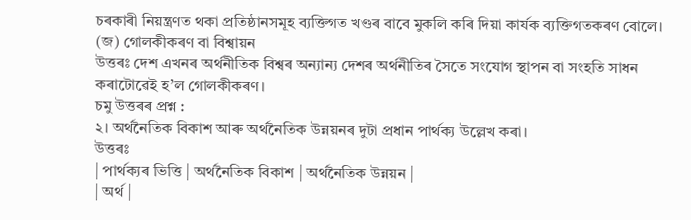চৰকাৰী নিয়ন্ত্ৰণত থকা প্ৰতিষ্ঠানসমূহ ব্যক্তিগত খণ্ডৰ বাবে মুকলি কৰি দিয়া কাৰ্যক ব্যক্তিগতকৰণ বোলে।
(জ) গোলকীকৰণ বা বিশ্বায়ন
উত্তৰঃ দেশ এখনৰ অৰ্থনীতিক বিশ্বৰ অন্যান্য দেশৰ অৰ্থনীতিৰ সৈতে সংযোগ স্থাপন বা সংহতি সাধন কৰাটোৱেই হ’ল গোলকীকৰণ।
চমু উত্তৰৰ প্ৰশ্ন :
২। অৰ্থনৈতিক বিকাশ আৰু অৰ্থনৈতিক উন্নয়নৰ দুটা প্রধান পার্থক্য উল্লেখ কৰা।
উত্তৰঃ
| পাৰ্থক্যৰ ভিত্তি | অৰ্থনৈতিক বিকাশ | অৰ্থনৈতিক উন্নয়ন |
| অৰ্থ |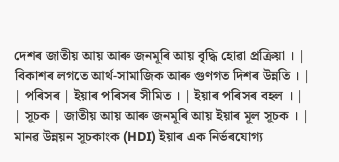দেশৰ জাতীয় আয় আৰু জনমূৰি আয় বৃদ্ধি হোৱা প্ৰক্ৰিয়া । | বিকাশৰ লগতে আৰ্থ-সামাজিক আৰু গুণগত দিশৰ উন্নতি । |
| পৰিসৰ | ইয়াৰ পৰিসৰ সীমিত । | ইয়াৰ পৰিসৰ বহল । |
| সূচক | জাতীয় আয় আৰু জনমূৰি আয় ইয়াৰ মূল সূচক । | মানৱ উন্নয়ন সূচকাংক (HDI) ইয়াৰ এক নিৰ্ভৰযোগ্য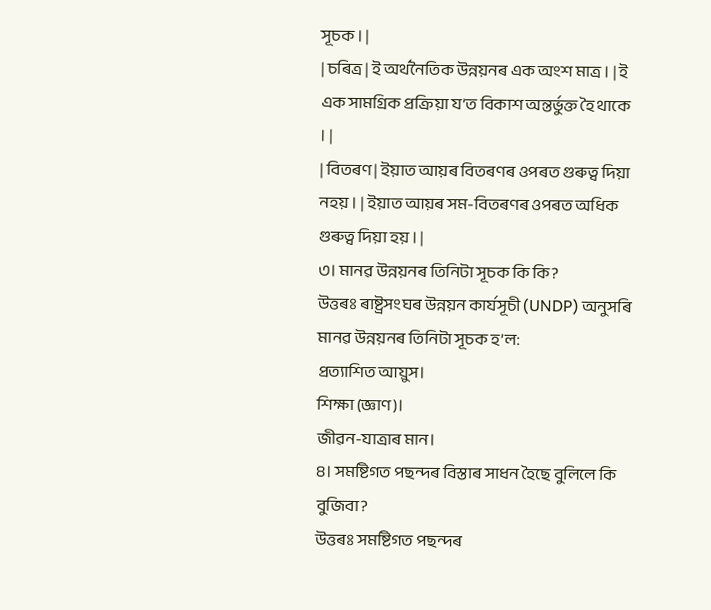সূচক । |
| চৰিত্ৰ | ই অৰ্থনৈতিক উন্নয়নৰ এক অংশ মাত্ৰ । | ই এক সামগ্ৰিক প্ৰক্ৰিয়া য’ত বিকাশ অন্তৰ্ভুক্ত হৈ থাকে । |
| বিতৰণ | ইয়াত আয়ৰ বিতৰণৰ ওপৰত গুৰুত্ব দিয়া নহয় । | ইয়াত আয়ৰ সম-বিতৰণৰ ওপৰত অধিক গুৰুত্ব দিয়া হয় । |
৩। মানৱ উন্নয়নৰ তিনিটা সূচক কি কি?
উত্তৰঃ ৰাষ্ট্ৰসংঘৰ উন্নয়ন কাৰ্যসূচী (UNDP) অনুসৰি মানৱ উন্নয়নৰ তিনিটা সূচক হ’ল:
প্ৰত্যাশিত আয়ুস।
শিক্ষা (জ্ঞাণ)।
জীৱন-যাত্ৰাৰ মান।
৪। সমষ্টিগত পছন্দৰ বিস্তাৰ সাধন হৈছে বুলিলে কি বুজিবা?
উত্তৰঃ সমষ্টিগত পছন্দৰ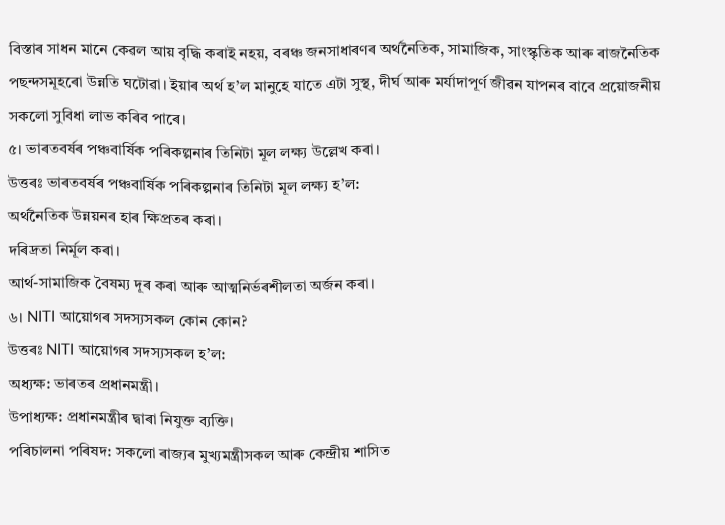বিস্তাৰ সাধন মানে কেৱল আয় বৃদ্ধি কৰাই নহয়, বৰঞ্চ জনসাধাৰণৰ অৰ্থনৈতিক, সামাজিক, সাংস্কৃতিক আৰু ৰাজনৈতিক পছন্দসমূহৰো উন্নতি ঘটোৱা। ইয়াৰ অৰ্থ হ’ল মানুহে যাতে এটা সুস্থ, দীৰ্ঘ আৰু মৰ্যাদাপূৰ্ণ জীৱন যাপনৰ বাবে প্ৰয়োজনীয় সকলো সুবিধা লাভ কৰিব পাৰে।
৫। ভাৰতবৰ্ষৰ পঞ্চবার্ষিক পৰিকল্পনাৰ তিনিটা মূল লক্ষ্য উল্লেখ কৰা।
উত্তৰঃ ভাৰতবৰ্ষৰ পঞ্চবার্ষিক পৰিকল্পনাৰ তিনিটা মূল লক্ষ্য হ’ল:
অৰ্থনৈতিক উন্নয়নৰ হাৰ ক্ষিপ্ৰতৰ কৰা।
দৰিদ্ৰতা নিৰ্মূল কৰা।
আৰ্থ-সামাজিক বৈষম্য দূৰ কৰা আৰু আত্মনিৰ্ভৰশীলতা অৰ্জন কৰা।
৬। NITI আয়োগৰ সদস্যসকল কোন কোন?
উত্তৰঃ NITI আয়োগৰ সদস্যসকল হ’ল:
অধ্যক্ষ: ভাৰতৰ প্ৰধানমন্ত্ৰী।
উপাধ্যক্ষ: প্ৰধানমন্ত্ৰীৰ দ্বাৰা নিযুক্ত ব্যক্তি।
পৰিচালনা পৰিষদ: সকলো ৰাজ্যৰ মুখ্যমন্ত্ৰীসকল আৰু কেন্দ্ৰীয় শাসিত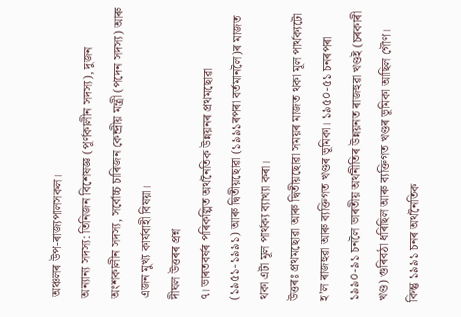অঞ্চলৰ উপ-ৰাজ্যপালসকল।
অন্যান্য সদস্য: তিনিজন বিশেষজ্ঞ (পূৰ্ণকালীন সদস্য), দুজন অংশকালীন সদস্য, সৰ্বোচ্চ চাৰিজন কেন্দ্ৰীয় মন্ত্ৰী (পদেন সদস্য) আৰু এজন মুখ্য কাৰ্যবাহী বিষয়া।
দীঘল উত্তৰৰ প্ৰশ্ন
৭। ভাৰতবৰ্ষৰ পৰিকল্পিত অৰ্থনৈতিক উন্নয়নৰ প্ৰথমছোৱা (১৯৫১-১৯৯১) আৰু দ্বিতীয়ছোৱা (১৯৯১ৰপৰা বৰ্তমানলৈ)ৰ মাজত থকা এটা মূল পাৰ্থক্য ব্যাখ্যা কৰা।
উত্তৰঃ প্ৰথমছোৱা আৰু দ্বিতীয়ছোৱা সময়ৰ মাজত থকা মূল পাৰ্থক্যটো হ’ল ৰাজহুৱা আৰু ব্যক্তিগত খণ্ডৰ ভূমিকা। ১৯৫০-৫১ চনৰপৰা ১৯৯০-৯১ চনলৈ ভাৰতীয় অৰ্থনীতিৰ উন্নয়নত ৰাজহুৱা খণ্ডই (চৰকাৰী খণ্ড) গুৰিবঠা ধৰিছিল আৰু ব্যক্তিগত খণ্ডৰ ভূমিকা আছিল গৌণ। কিন্তু ১৯৯১ চনৰ অৰ্থনৈতিক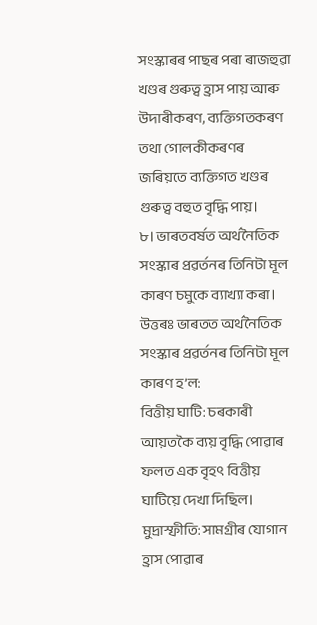সংস্কাৰৰ পাছৰ পৰা ৰাজহুৱা খণ্ডৰ গুৰুত্ব হ্ৰাস পায় আৰু উদাৰীকৰণ, ব্যক্তিগতকৰণ তথা গোলকীকৰণৰ জৰিয়তে ব্যক্তিগত খণ্ডৰ গুৰুত্ব বহুত বৃদ্ধি পায়।
৮। ভাৰতবৰ্ষত অৰ্থনৈতিক সংস্কাৰ প্ৰৱৰ্তনৰ তিনিটা মূল কাৰণ চমুকে ব্যাখ্যা কৰা।
উত্তৰঃ ভাৰতত অৰ্থনৈতিক সংস্কাৰ প্ৰৱৰ্তনৰ তিনিটা মূল কাৰণ হ’ল:
বিত্তীয় ঘাটি: চৰকাৰী আয়তকৈ ব্যয় বৃদ্ধি পোৱাৰ ফলত এক বৃহৎ বিত্তীয় ঘাটিয়ে দেখা দিছিল।
মুদ্রাস্ফীতি: সামগ্ৰীৰ যোগান হ্ৰাস পোৱাৰ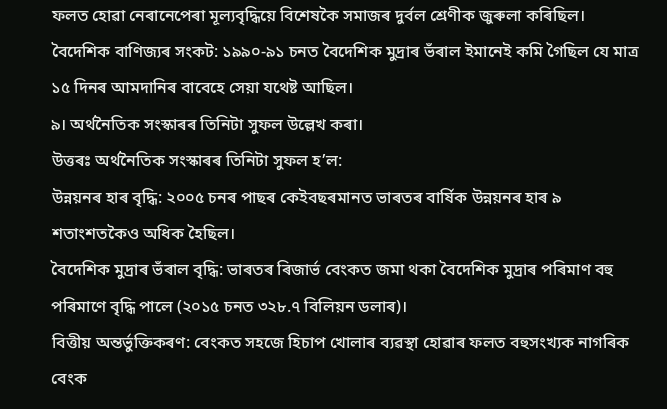ফলত হোৱা নেৰানেপেৰা মূল্যবৃদ্ধিয়ে বিশেষকৈ সমাজৰ দুৰ্বল শ্ৰেণীক জুৰুলা কৰিছিল।
বৈদেশিক বাণিজ্যৰ সংকট: ১৯৯০-৯১ চনত বৈদেশিক মুদ্ৰাৰ ভঁৰাল ইমানেই কমি গৈছিল যে মাত্ৰ ১৫ দিনৰ আমদানিৰ বাবেহে সেয়া যথেষ্ট আছিল।
৯। অৰ্থনৈতিক সংস্কাৰৰ তিনিটা সুফল উল্লেখ কৰা।
উত্তৰঃ অৰ্থনৈতিক সংস্কাৰৰ তিনিটা সুফল হ’ল:
উন্নয়নৰ হাৰ বৃদ্ধি: ২০০৫ চনৰ পাছৰ কেইবছৰমানত ভাৰতৰ বাৰ্ষিক উন্নয়নৰ হাৰ ৯ শতাংশতকৈও অধিক হৈছিল।
বৈদেশিক মুদ্ৰাৰ ভঁৰাল বৃদ্ধি: ভাৰতৰ ৰিজাৰ্ভ বেংকত জমা থকা বৈদেশিক মুদ্ৰাৰ পৰিমাণ বহু পৰিমাণে বৃদ্ধি পালে (২০১৫ চনত ৩২৮.৭ বিলিয়ন ডলাৰ)।
বিত্তীয় অন্তৰ্ভুক্তিকৰণ: বেংকত সহজে হিচাপ খোলাৰ ব্যৱস্থা হোৱাৰ ফলত বহুসংখ্যক নাগৰিক বেংক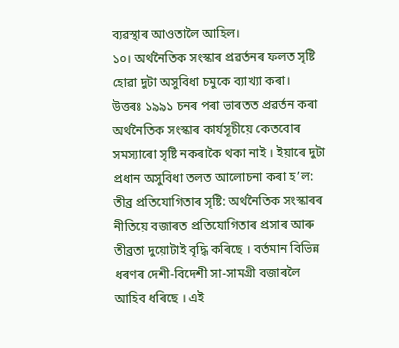ব্যৱস্থাৰ আওতালৈ আহিল।
১০। অৰ্থনৈতিক সংস্কাৰ প্ৰৱৰ্তনৰ ফলত সৃষ্টি হোৱা দুটা অসুবিধা চমুকে ব্যাখ্যা কৰা।
উত্তৰঃ ১৯৯১ চনৰ পৰা ভাৰতত প্ৰৱৰ্তন কৰা অৰ্থনৈতিক সংস্কাৰ কাৰ্যসূচীয়ে কেতবোৰ সমস্যাৰো সৃষ্টি নকৰাকৈ থকা নাই । ইয়াৰে দুটা প্ৰধান অসুবিধা তলত আলোচনা কৰা হ’ল:
তীব্ৰ প্ৰতিযোগিতাৰ সৃষ্টি: অৰ্থনৈতিক সংস্কাৰৰ নীতিয়ে বজাৰত প্ৰতিযোগিতাৰ প্ৰসাৰ আৰু তীব্ৰতা দুয়োটাই বৃদ্ধি কৰিছে । বৰ্তমান বিভিন্ন ধৰণৰ দেশী-বিদেশী সা-সামগ্ৰী বজাৰলৈ আহিব ধৰিছে । এই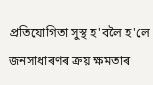প্ৰতিযোগিতা সুস্থ হ'বলৈ হ'লে জনসাধাৰণৰ ক্ৰয় ক্ষমতাৰ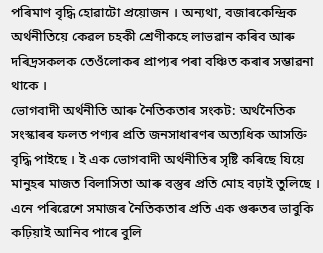পৰিমাণ বৃদ্ধি হোৱাটো প্ৰয়োজন । অন্যথা, বজাৰকেন্দ্ৰিক অৰ্থনীতিয়ে কেৱল চহকী শ্ৰেণীকহে লাভৱান কৰিব আৰু দৰিদ্ৰসকলক তেওঁলোকৰ প্ৰাপ্যৰ পৰা বঞ্চিত কৰাৰ সম্ভাৱনা থাকে ।
ভোগবাদী অৰ্থনীতি আৰু নৈতিকতাৰ সংকট: অৰ্থনৈতিক সংস্কাৰৰ ফলত পণ্যৰ প্ৰতি জনসাধাৰণৰ অত্যধিক আসক্তি বৃদ্ধি পাইছে । ই এক ভোগবাদী অৰ্থনীতিৰ সৃষ্টি কৰিছে যিয়ে মানুহৰ মাজত বিলাসিতা আৰু বস্তুৰ প্ৰতি মোহ বঢ়াই তুলিছে । এনে পৰিৱেশে সমাজৰ নৈতিকতাৰ প্ৰতি এক গুৰুতৰ ভাবুকি কঢ়িয়াই আনিব পাৰে বুলি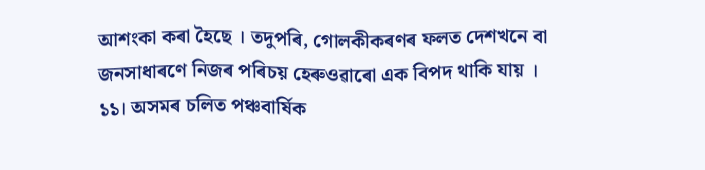আশংকা কৰা হৈছে । তদুপৰি, গোলকীকৰণৰ ফলত দেশখনে বা জনসাধাৰণে নিজৰ পৰিচয় হেৰুওৱাৰো এক বিপদ থাকি যায় ।
১১। অসমৰ চলিত পঞ্চবার্ষিক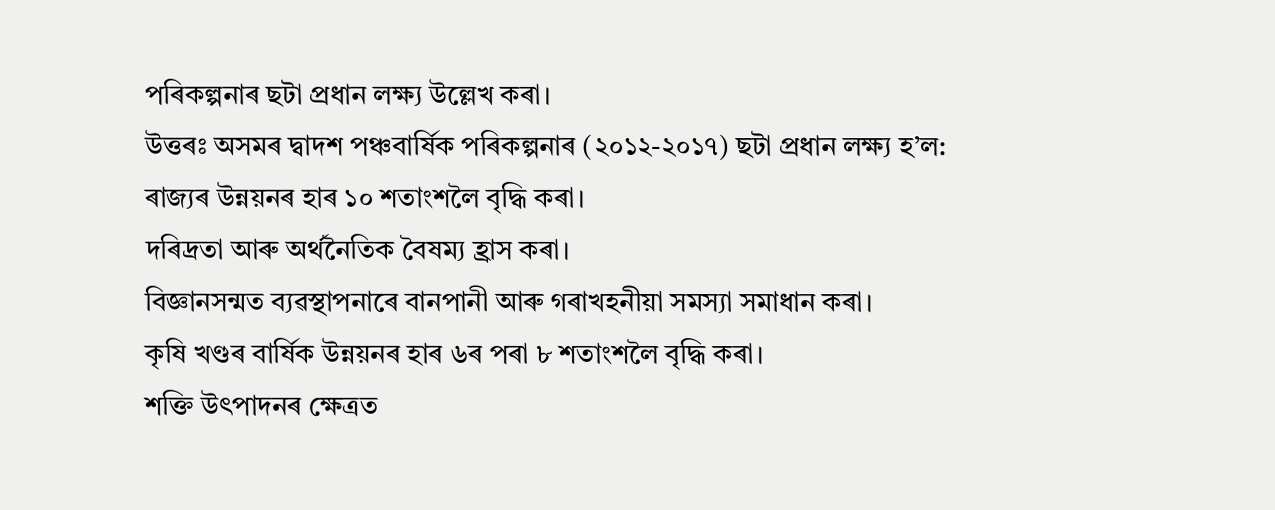পৰিকল্পনাৰ ছটা প্রধান লক্ষ্য উল্লেখ কৰা।
উত্তৰঃ অসমৰ দ্বাদশ পঞ্চবার্ষিক পৰিকল্পনাৰ (২০১২-২০১৭) ছটা প্ৰধান লক্ষ্য হ’ল:
ৰাজ্যৰ উন্নয়নৰ হাৰ ১০ শতাংশলৈ বৃদ্ধি কৰা।
দৰিদ্ৰতা আৰু অৰ্থনৈতিক বৈষম্য হ্ৰাস কৰা।
বিজ্ঞানসন্মত ব্যৱস্থাপনাৰে বানপানী আৰু গৰাখহনীয়া সমস্যা সমাধান কৰা।
কৃষি খণ্ডৰ বাৰ্ষিক উন্নয়নৰ হাৰ ৬ৰ পৰা ৮ শতাংশলৈ বৃদ্ধি কৰা।
শক্তি উৎপাদনৰ ক্ষেত্ৰত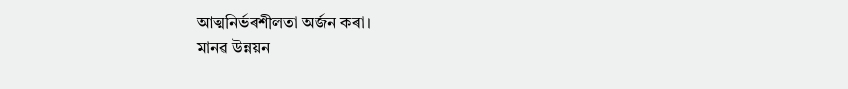আত্মনিৰ্ভৰশীলতা অৰ্জন কৰা।
মানৱ উন্নয়ন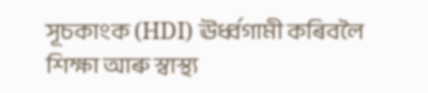সূচকাংক (HDI) ঊর্ধ্বগামী কৰিবলৈ শিক্ষা আৰু স্বাস্থ্য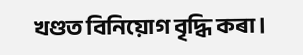খণ্ডত বিনিয়োগ বৃদ্ধি কৰা।